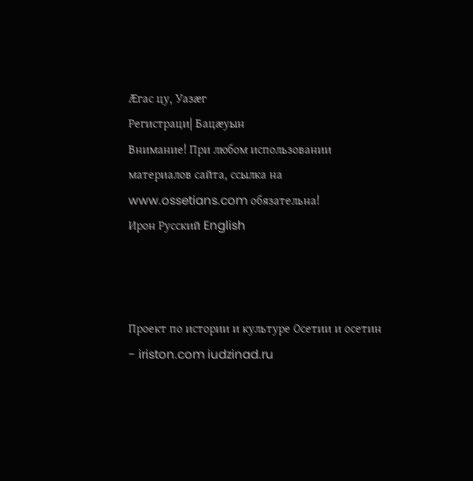Æгас цу, Уазæг
Регистраци| Бацæуын
Внимание! При любом использовании материалов сайта, ссылка на www.ossetians.com обязательна!
Ирон Русский English



Проект по истории и культуре Осетии и осетин - iriston.com iudzinad.ru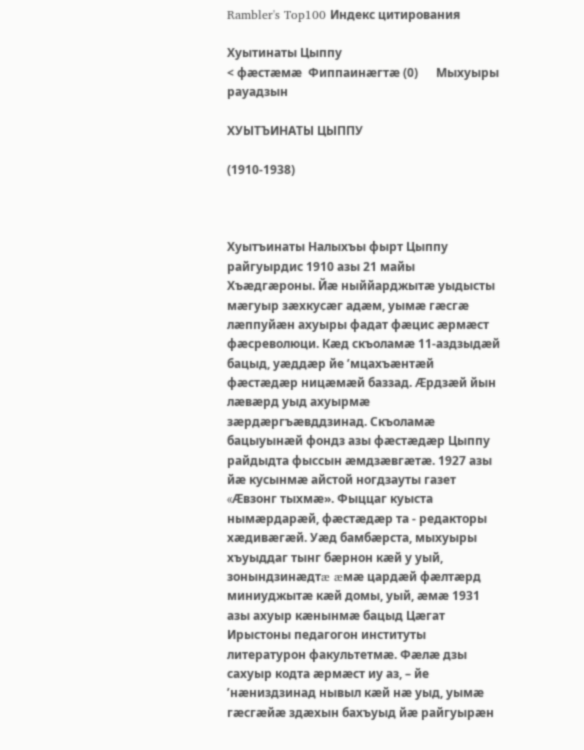Rambler's Top100 Индекс цитирования

Хуытинаты Цыппу
< фæстæмæ  Фиппаинæгтæ (0)      Мыхуыры рауадзын

ХУЫТЪИНАТЫ ЦЫППУ

(1910-1938)



Хуытъинаты Налыхъы фырт Цыппу райгуырдис 1910 азы 21 майы Хъæдгæроны. Йæ ныййарджытæ уыдысты мæгуыр зæхкусæг адæм, уымæ гæсгæ лæппуйæн ахуыры фадат фæцис æрмæст фæсреволюци. Кæд скъоламæ 11-аздзыдæй бацыд, уæддæр йе ʼмцахъæнтæй фæстæдæр ницæмæй баззад. Æрдзæй йын лæвæрд уыд ахуырмæ зæрдæргъæвддзинад. Скъоламæ бацыуынæй фондз азы фæстæдæр Цыппу райдыдта фыссын æмдзæвгæтæ. 1927 азы йæ кусынмæ айстой ногдзауты газет «Æвзонг тыхмæ». Фыццаг куыста нымæрдарæй, фæстæдæр та - редакторы хæдивæгæй. Уæд бамбæрста, мыхуыры хъуыддаг тынг бæрнон кæй у уый, зонындзинæдтæ æмæ цардæй фæлтæрд миниуджытæ кæй домы, уый, æмæ 1931 азы ахуыр кæнынмæ бацыд Цæгат Ирыстоны педагогон институты литературон факультетмæ. Фæлæ дзы сахуыр кодта æрмæст иу аз, – йе ʼнæниздзинад нывыл кæй нæ уыд, уымæ гæсгæйæ здæхын бахъуыд йæ райгуырæн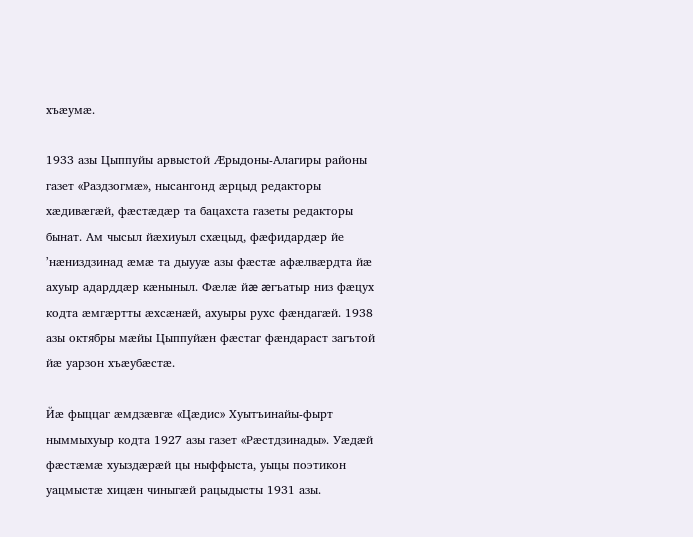хъæумæ.

1933 азы Цыппуйы арвыстой Æрыдоны-Алагиры районы газет «Раздзогмæ», нысангонд æрцыд редакторы хæдивæгæй, фæстæдæр та бацахста газеты редакторы бынат. Ам чысыл йæхиуыл схæцыд, фæфидардæр йе ʼнæниздзинад æмæ та дыууæ азы фæстæ афæлвæрдта йæ ахуыр адарддæр кæныныл. Фæлæ йæ æгъатыр низ фæцух кодта æмгæртты æхсæнæй, ахуыры рухс фæндагæй. 1938 азы октябры мæйы Цыппуйæн фæстаг фæндараст загътой йæ уарзон хъæубæстæ.

Йæ фыццаг æмдзæвгæ «Цæдис» Хуытъинайы-фырт ныммыхуыр кодта 1927 азы газет «Рæстдзинады». Уæдæй фæстæмæ хуыздæрæй цы ныффыста, уыцы поэтикон уацмыстæ хицæн чиныгæй рацыдысты 1931 азы.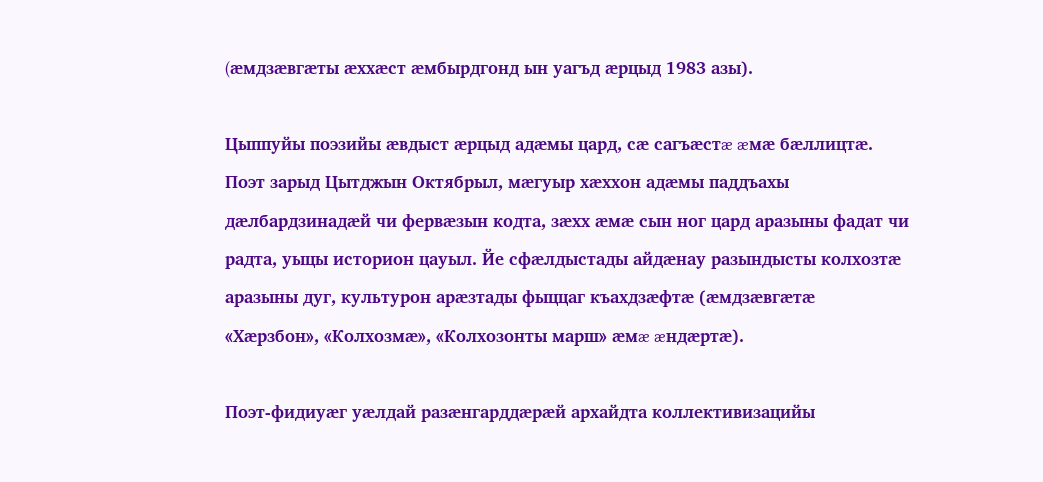(æмдзæвгæты æххæст æмбырдгонд ын уагъд æрцыд 1983 азы).

Цыппуйы поэзийы æвдыст æрцыд адæмы цард, сæ сагъæстæ æмæ бæллицтæ. Поэт зарыд Цытджын Октябрыл, мæгуыр хæххон адæмы паддъахы дæлбардзинадæй чи фервæзын кодта, зæхх æмæ сын ног цард аразыны фадат чи радта, уыцы историон цауыл. Йе сфæлдыстады айдæнау разындысты колхозтæ аразыны дуг, культурон арæзтады фыццаг къахдзæфтæ (æмдзæвгæтæ «Хæрзбон», «Колхозмæ», «Колхозонты марш» æмæ æндæртæ).

Поэт-фидиуæг уæлдай разæнгарддæрæй архайдта коллективизацийы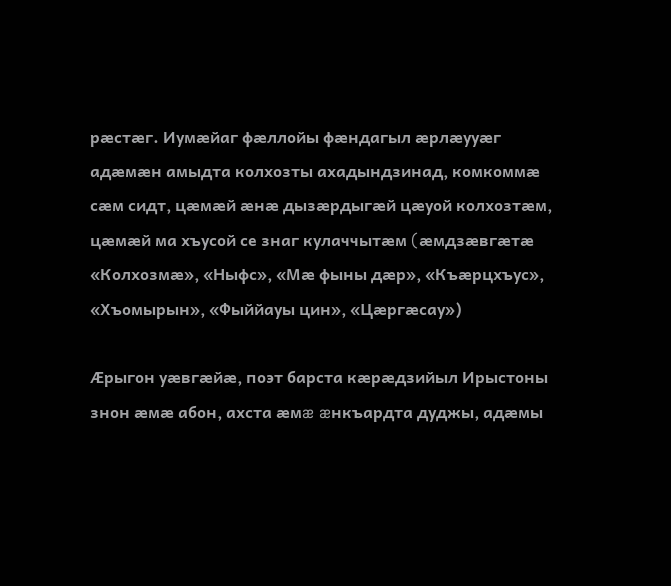рæстæг. Иумæйаг фæллойы фæндагыл æрлæууæг адæмæн амыдта колхозты ахадындзинад, комкоммæ сæм сидт, цæмæй æнæ дызæрдыгæй цæуой колхозтæм, цæмæй ма хъусой се знаг кулаччытæм (æмдзæвгæтæ «Колхозмæ», «Ныфс», «Мæ фыны дæр», «Къæрцхъус», «Хъомырын», «Фыййауы цин», «Цæргæсау»)

Æрыгон уæвгæйæ, поэт барста кæрæдзийыл Ирыстоны знон æмæ абон, ахста æмæ æнкъардта дуджы, адæмы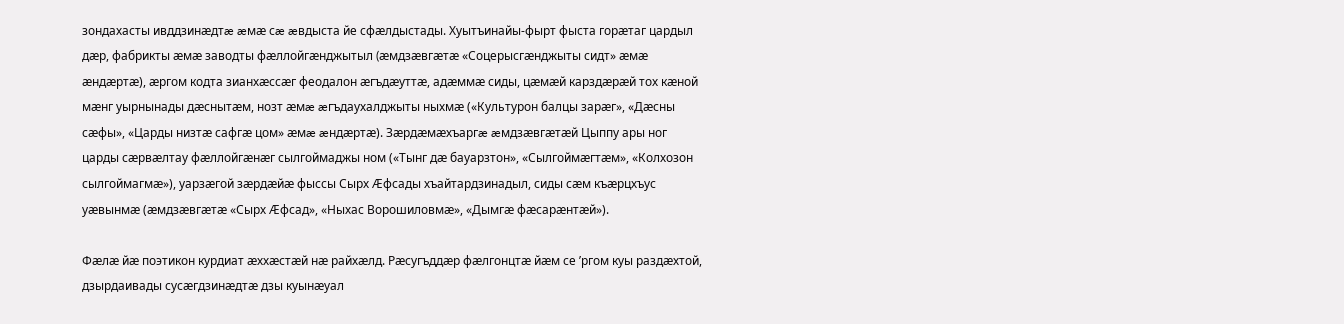зондахасты ивддзинæдтæ æмæ сæ æвдыста йе сфæлдыстады. Хуытъинайы-фырт фыста горæтаг цардыл дæр, фабрикты æмæ заводты фæллойгæнджытыл (æмдзæвгæтæ «Соцерысгæнджыты сидт» æмæ æндæртæ), æргом кодта зианхæссæг феодалон æгъдæуттæ, адæммæ сиды, цæмæй карздæрæй тох кæной мæнг уырнынады дæснытæм, нозт æмæ æгъдаухалджыты ныхмæ («Культурон балцы зарæг», «Дæсны сæфы», «Царды низтæ сафгæ цом» æмæ æндæртæ). Зæрдæмæхъаргæ æмдзæвгæтæй Цыппу ары ног царды сæрвæлтау фæллойгæнæг сылгоймаджы ном («Тынг дæ бауарзтон», «Сылгоймæгтæм», «Колхозон сылгоймагмæ»), уарзæгой зæрдæйæ фыссы Сырх Æфсады хъайтардзинадыл, сиды сæм къæрцхъус уæвынмæ (æмдзæвгæтæ «Сырх Æфсад», «Ныхас Ворошиловмæ», «Дымгæ фæсарæнтæй»).

Фæлæ йæ поэтикон курдиат æххæстæй нæ райхæлд. Рæсугъддæр фæлгонцтæ йæм се ʼргом куы раздæхтой, дзырдаивады сусæгдзинæдтæ дзы куынæуал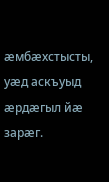æмбæхстысты, уæд аскъуыд æрдæгыл йæ зарæг.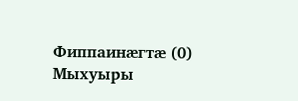Фиппаинæгтæ (0)      Мыхуыры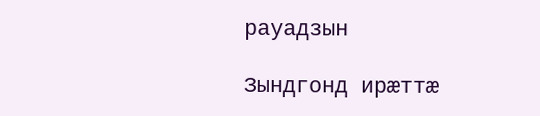рауадзын

Зындгонд ирæттæ